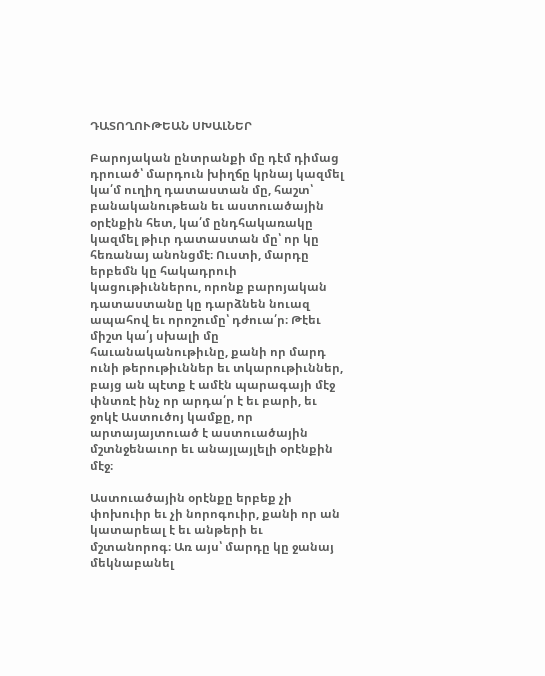ԴԱՏՈՂՈՒԹԵԱՆ ՍԽԱԼՆԵՐ

Բարոյական ընտրանքի մը դէմ դիմաց դրուած՝ մարդուն խիղճը կրնայ կազմել կա՛մ ուղիղ դատաստան մը, հաշտ՝ բանականութեան եւ աստուածային օրէնքին հետ, կա՛մ ընդհակառակը կազմել թիւր դատաստան մը՝ որ կը հեռանայ անոնցմէ։ Ուստի, մարդը երբեմն կը հակադրուի կացութիւններու, որոնք բարոյական դատաստանը կը դարձնեն նուազ ապահով եւ որոշումը՝ դժուա՛ր։ Թէեւ միշտ կա՛յ սխալի մը հաւանականութիւնը, քանի որ մարդ ունի թերութիւններ եւ տկարութիւններ, բայց ան պէտք է ամէն պարագայի մէջ փնտռէ ինչ որ արդա՛ր է եւ բարի, եւ ջոկէ Աստուծոյ կամքը, որ արտայայտուած է աստուածային մշտնջենաւոր եւ անայլայլելի օրէնքին մէջ։

Աստուածային օրէնքը երբեք չի փոխուիր եւ չի նորոգուիր, քանի որ ան կատարեալ է եւ անթերի եւ մշտանորոգ։ Առ այս՝ մարդը կը ջանայ մեկնաբանել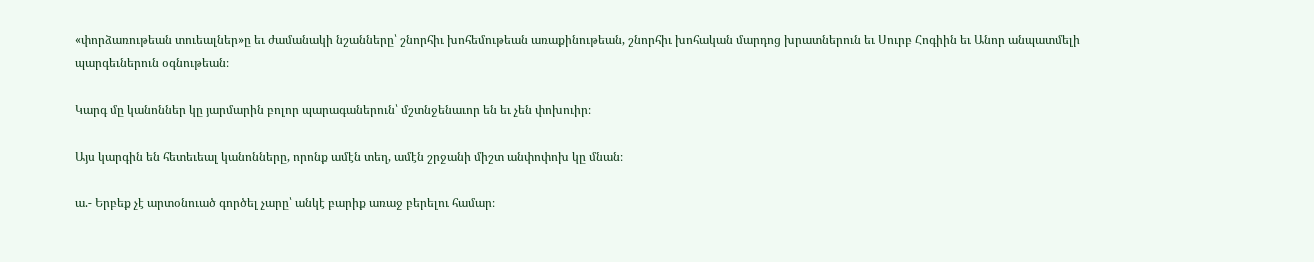«փորձառութեան տուեալներ»ը եւ ժամանակի նշանները՝ շնորհիւ խոհեմութեան առաքինութեան, շնորհիւ խոհական մարդոց խրատներուն եւ Սուրբ Հոգիին եւ Անոր անպատմելի պարգեւներուն օգնութեան։

Կարգ մը կանոններ կը յարմարին բոլոր պարագաներուն՝ մշտնջենաւոր են եւ չեն փոխուիր։

Այս կարգին են հետեւեալ կանոնները, որոնք ամէն տեղ, ամէն շրջանի միշտ անփոփոխ կը մնան։

ա.- Երբեք չէ արտօնուած գործել չարը՝ անկէ բարիք առաջ բերելու համար։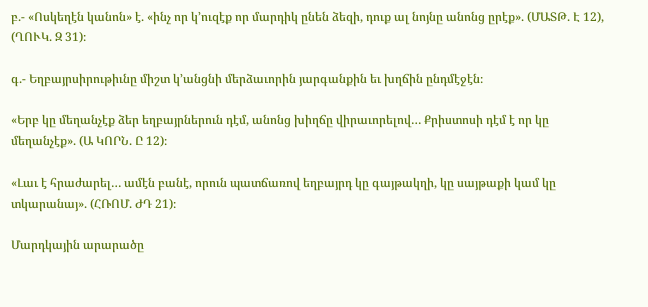բ.- «Ոսկեղէն կանոն» է. «ինչ որ կ՚ուզէք որ մարդիկ ընեն ձեզի, դուք ալ նոյնը անոնց ըրէք». (ՄԱՏԹ. Է 12), (ՂՈՒԿ. Զ 31)։

գ.- Եղբայրսիրութիւնը միշտ կ՚անցնի մերձաւորին յարգանքին եւ խղճին ընդմէջէն։

«Երբ կը մեղանչէք ձեր եղբայրներուն դէմ, անոնց խիղճը վիրաւորելով… Քրիստոսի դէմ է որ կը մեղանչէք». (Ա ԿՈՐՆ. Ը 12)։

«Լաւ է հրաժարել… ամէն բանէ, որուն պատճառով եղբայրդ կը գայթակղի, կը սայթաքի կամ կը տկարանայ». (ՀՌՈՄ. ԺԴ 21)։

Մարդկային արարածը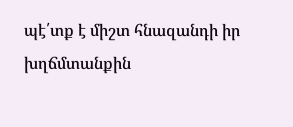պէ՛տք է միշտ հնազանդի իր խղճմտանքին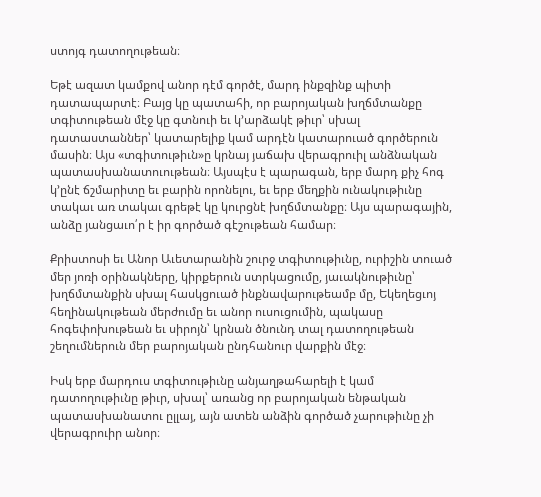ստոյգ դատողութեան։

Եթէ ազատ կամքով անոր դէմ գործէ, մարդ ինքզինք պիտի դատապարտէ։ Բայց կը պատահի, որ բարոյական խղճմտանքը տգիտութեան մէջ կը գտնուի եւ կ՚արձակէ թիւր՝ սխալ դատաստաններ՝ կատարելիք կամ արդէն կատարուած գործերուն մասին։ Այս «տգիտութիւն»ը կրնայ յաճախ վերագրուիլ անձնական պատասխանատուութեան։ Այսպէս է պարագան, երբ մարդ քիչ հոգ կ՚ընէ ճշմարիտը եւ բարին որոնելու, եւ երբ մեղքին ունակութիւնը տակաւ առ տակաւ գրեթէ կը կուրցնէ խղճմտանքը։ Այս պարագային, անձը յանցաւո՛ր է իր գործած գէշութեան համար։

Քրիստոսի եւ Անոր Աւետարանին շուրջ տգիտութիւնը, ուրիշին տուած մեր յոռի օրինակները, կիրքերուն ստրկացումը, յաւակնութիւնը՝ խղճմտանքին սխալ հասկցուած ինքնավարութեամբ մը, Եկեղեցւոյ հեղինակութեան մերժումը եւ անոր ուսուցումին, պակասը հոգեփոխութեան եւ սիրոյն՝ կրնան ծնունդ տալ դատողութեան շեղումներուն մեր բարոյական ընդհանուր վարքին մէջ։

Իսկ երբ մարդուս տգիտութիւնը անյաղթահարելի է կամ դատողութիւնը թիւր, սխալ՝ առանց որ բարոյական ենթական պատասխանատու ըլլայ, այն ատեն անձին գործած չարութիւնը չի վերագրուիր անոր։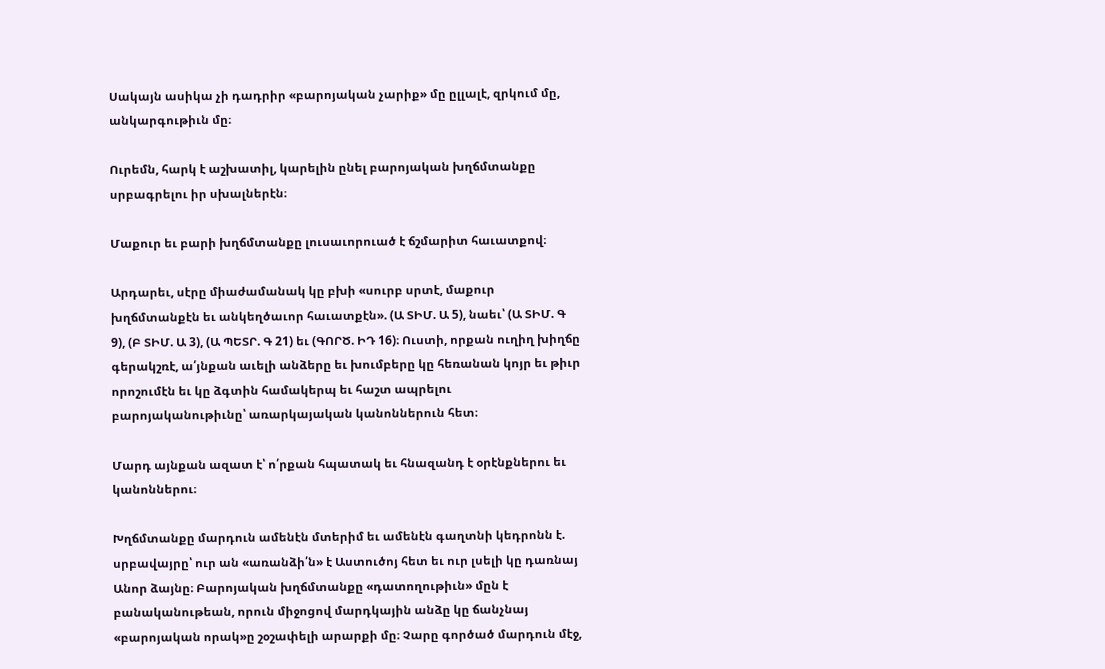Սակայն ասիկա չի դադրիր «բարոյական չարիք» մը ըլլալէ, զրկում մը, անկարգութիւն մը։

Ուրեմն, հարկ է աշխատիլ, կարելին ընել բարոյական խղճմտանքը սրբագրելու իր սխալներէն։

Մաքուր եւ բարի խղճմտանքը լուսաւորուած է ճշմարիտ հաւատքով։

Արդարեւ, սէրը միաժամանակ կը բխի «սուրբ սրտէ, մաքուր խղճմտանքէն եւ անկեղծաւոր հաւատքէն». (Ա ՏԻՄ. Ա 5), նաեւ՝ (Ա ՏԻՄ. Գ 9), (Բ ՏԻՄ. Ա 3), (Ա ՊԵՏՐ. Գ 21) եւ (ԳՈՐԾ. ԻԴ 16)։ Ուստի, որքան ուղիղ խիղճը գերակշռէ, ա՛յնքան աւելի անձերը եւ խումբերը կը հեռանան կոյր եւ թիւր որոշումէն եւ կը ձգտին համակերպ եւ հաշտ ապրելու բարոյականութիւնը՝ առարկայական կանոններուն հետ։

Մարդ այնքան ազատ է՝ ո՛րքան հպատակ եւ հնազանդ է օրէնքներու եւ կանոններու։

Խղճմտանքը մարդուն ամենէն մտերիմ եւ ամենէն գաղտնի կեդրոնն է. սրբավայրը՝ ուր ան «առանձի՛ն» է Աստուծոյ հետ եւ ուր լսելի կը դառնայ Անոր ձայնը։ Բարոյական խղճմտանքը «դատողութիւն» մըն է բանականութեան, որուն միջոցով մարդկային անձը կը ճանչնայ «բարոյական որակ»ը շօշափելի արարքի մը։ Չարը գործած մարդուն մէջ,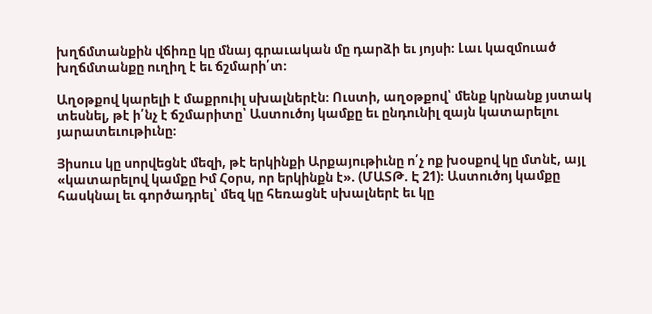խղճմտանքին վճիռը կը մնայ գրաւական մը դարձի եւ յոյսի։ Լաւ կազմուած խղճմտանքը ուղիղ է եւ ճշմարի՛տ։

Աղօթքով կարելի է մաքրուիլ սխալներէն։ Ուստի, աղօթքով՝ մենք կրնանք յստակ տեսնել, թէ ի՛նչ է ճշմարիտը՝ Աստուծոյ կամքը եւ ընդունիլ զայն կատարելու յարատեւութիւնը։

Յիսուս կը սորվեցնէ մեզի, թէ երկինքի Արքայութիւնը ո՛չ ոք խօսքով կը մտնէ, այլ «կատարելով կամքը Իմ Հօրս, որ երկինքն է». (ՄԱՏԹ. Է 21)։ Աստուծոյ կամքը հասկնալ եւ գործադրել՝ մեզ կը հեռացնէ սխալներէ եւ կը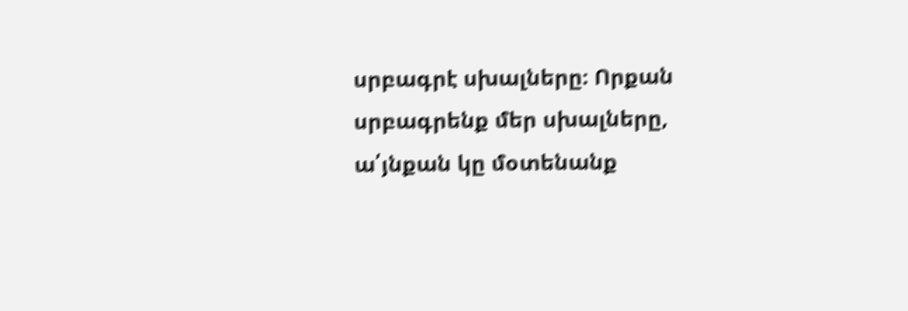սրբագրէ սխալները։ Որքան սրբագրենք մեր սխալները, ա՛յնքան կը մօտենանք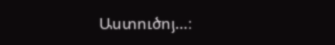Աստուծոյ…։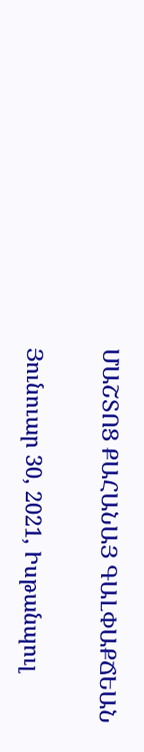ՄԱՇՏՈՑ ՔԱՀԱՆԱՅ ԳԱԼՓԱՔՃԵԱՆ

Յունուար 30, 2021, Իսթանպուլ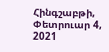Հինգշաբթի, Փետրուար 4, 2021